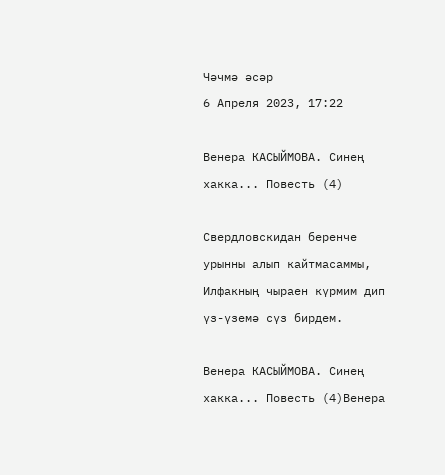Чәчмә әсәр
6 Апреля 2023, 17:22

Венера КАСЫЙМОВА. Синең хакка... Повесть (4)

Свердловскидан беренче урынны алып кайтмасаммы, Илфакның чыраен күрмим дип үз-үземә сүз бирдем.

Венера КАСЫЙМОВА. Синең хакка... Повесть (4)Венера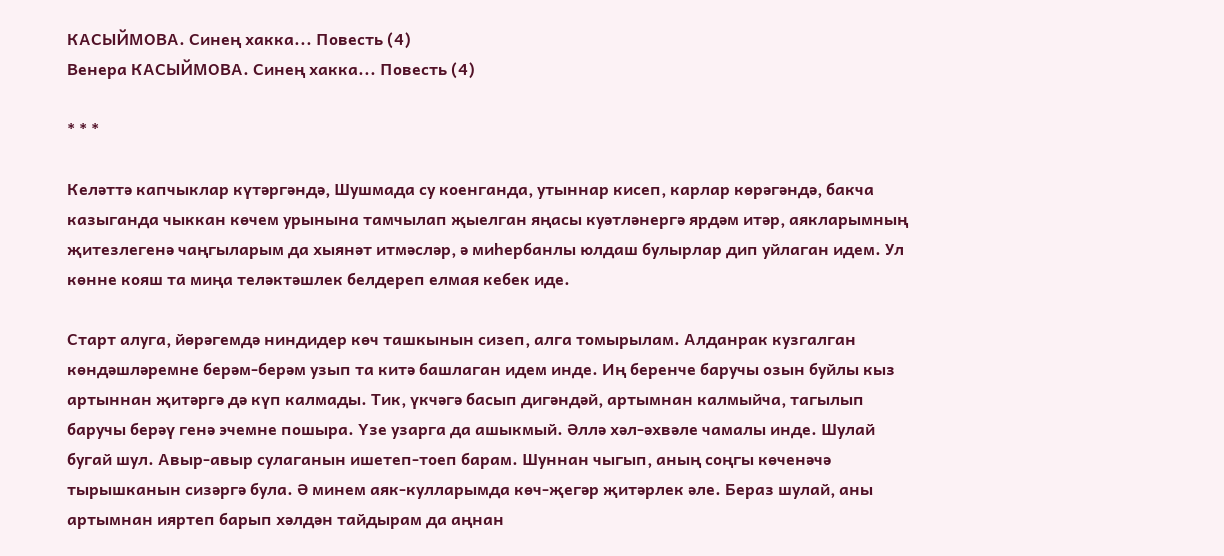КАСЫЙМОВА. Синең хакка... Повесть (4)
Венера КАСЫЙМОВА. Синең хакка... Повесть (4)

* * *

Келәттә капчыклар күтәргәндә, Шушмада су коенганда, утыннар кисеп, карлар көрәгәндә, бакча казыганда чыккан көчем урынына тамчылап җыелган яңасы куәтләнергә ярдәм итәр, аякларымның җитезлегенә чаңгыларым да хыянәт итмәсләр, ә миһербанлы юлдаш булырлар дип уйлаган идем. Ул көнне кояш та миңа теләктәшлек белдереп елмая кебек иде.

Старт алуга, йөрәгемдә ниндидер көч ташкынын сизеп, алга томырылам. Алданрак кузгалган көндәшләремне берәм-берәм узып та китә башлаган идем инде. Иң беренче баручы озын буйлы кыз артыннан җитәргә дә күп калмады. Тик, үкчәгә басып дигәндәй, артымнан калмыйча, тагылып баручы берәү генә эчемне пошыра. Үзе узарга да ашыкмый. Әллә хәл-әхвәле чамалы инде. Шулай бугай шул. Авыр-авыр сулаганын ишетеп-тоеп барам. Шуннан чыгып, аның соңгы көченәчә тырышканын сизәргә була. Ә минем аяк-кулларымда көч-җегәр җитәрлек әле. Бераз шулай, аны артымнан ияртеп барып хәлдән тайдырам да аңнан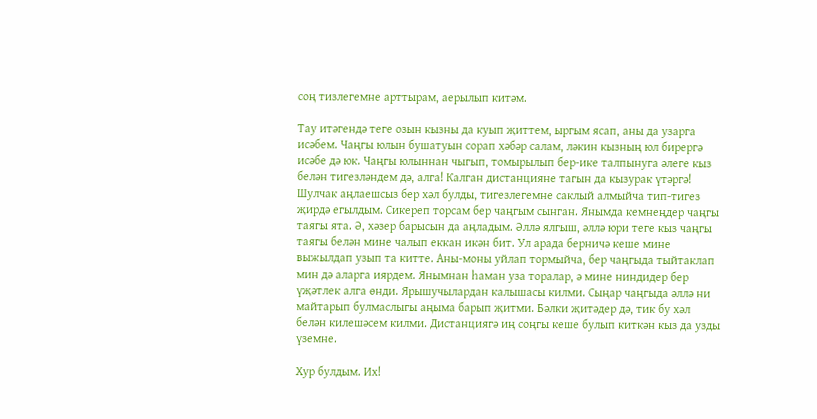соң тизлегемне арттырам, аерылып китәм.

Тау итәгендә теге озын кызны да куып җиттем, ыргым ясап, аны да узарга исәбем. Чаңгы юлын бушатуын сорап хәбәр салам, ләкин кызның юл бирергә исәбе дә юк. Чаңгы юлыннан чыгып, томырылып бер-ике талпынуга әлеге кыз белән тигезләндем дә, алга! Калган дистанцияне тагын да кызурак үтәргә! Шулчак аңлаешсыз бер хәл булды, тигезлегемне саклый алмыйча тип-тигез җирдә егылдым. Сикереп торсам бер чаңгым сынган. Янымда кемнеңдер чаңгы таягы ята. Ә, хәзер барысын да аңладым. Әллә ялгыш, әллә юри теге кыз чаңгы таягы белән мине чалып еккан икән бит. Ул арада берничә кеше мине выжылдап узып та китте. Аны-моны уйлап тормыйча, бер чаңгыда тыйтаклап мин дә аларга иярдем. Янымнан һаман уза торалар, ә мине ниндидер бер үҗәтлек алга өнди. Ярышучылардан калышасы килми. Сыңар чаңгыда әллә ни майтарып булмаслыгы аңыма барып җитми. Бәлки җитәдер дә, тик бу хәл белән килешәсем килми. Дистанциягә иң соңгы кеше булып киткән кыз да узды үземне.

Хур булдым. Их!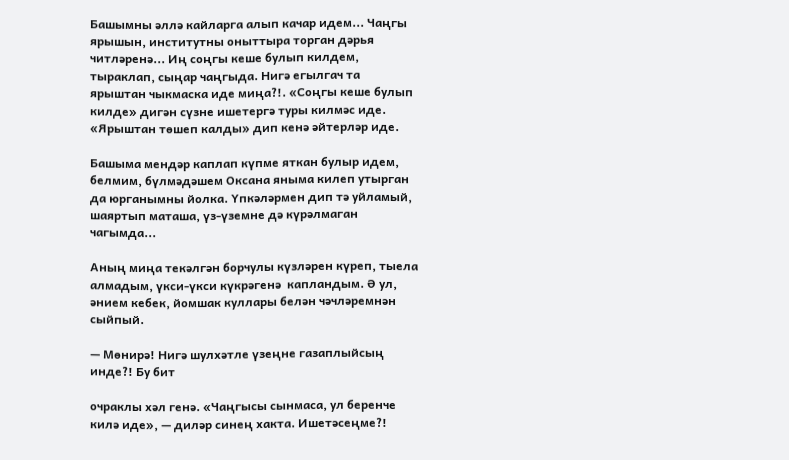Башымны әллә кайларга алып качар идем... Чаңгы ярышын, институтны оныттыра торган дәрья читләренә... Иң соңгы кеше булып килдем, тыраклап, сыңар чаңгыда. Нигә егылгач та ярыштан чыкмаска иде миңа?!. «Соңгы кеше булып килде» дигән сүзне ишетергә туры килмәс иде. «Ярыштан төшеп калды» дип кенә әйтерләр иде.

Башыма мендәр каплап күпме яткан булыр идем, белмим, бүлмәдәшем Оксана яныма килеп утырган да юрганымны йолка. Үпкәләрмен дип тә уйламый, шаяртып маташа, үз-үземне дә күрәлмаган чагымда...

Аның миңа текәлгән борчулы күзләрен күреп, тыела алмадым, үкси-үкси күкрәгенә  капландым. Ә ул, әнием кебек, йомшак куллары белән чәчләремнән сыйпый.

— Мөнирә! Нигә шулхәтле үзеңне газаплыйсың инде?! Бу бит

очраклы хәл генә. «Чаңгысы сынмаса, ул беренче килә иде», — диләр синең хакта. Ишетәсеңме?!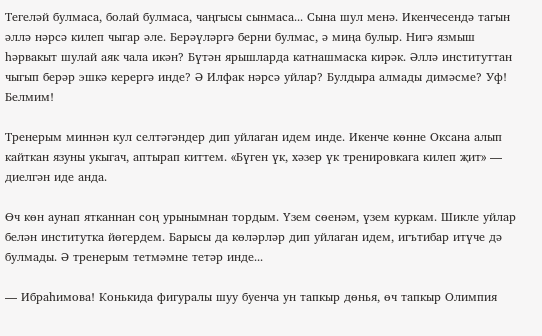Тегеләй булмаса, болай булмаса, чаңгысы сынмаса... Сына шул менә. Икенчесендә тагын әллә нәрсә килеп чыгар әле. Берәүләргә берни булмас, ә миңа булыр. Нигә язмыш һәрвакыт шулай аяк чала икән? Бүтән ярышларда катнашмаска кирәк. Әллә институттан чыгып берәр эшкә керергә инде? Ә Илфак нәрсә уйлар? Булдыра алмады димәсме? Уф! Белмим!

Тренерым миннән кул селтәгәндер дип уйлаган идем инде. Икенче көнне Оксана алып кайткан язуны укыгач, аптырап киттем. «Бүген үк, хәзер үк тренировкага килеп җит» — диелгән иде анда.

Өч көн аунап ятканнан соң урынымнан тордым. Үзем сөенәм, үзем куркам. Шикле уйлар белән институтка йөгердем. Барысы да көләрләр дип уйлаган идем, игътибар итүче дә булмады. Ә тренерым тетмәмне тетәр инде...

— Ибраһимова! Конькида фигуралы шуу буенча ун тапкыр дөнья, өч тапкыр Олимпия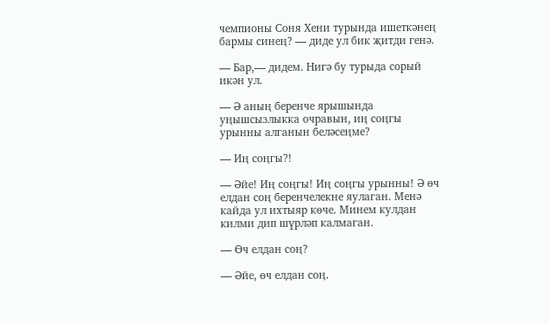чемпионы Соня Хени турында ишеткәнең бармы синең? — диде ул бик җитди генә.

— Бар,— дидем. Нигә бу турыда сорый икән ул.

— Ә аның беренче ярышында уңышсызлыкка очравын, иң соңгы урынны алганын беләсеңме?

— Иң соңгы?!

— Әйе! Иң соңгы! Иң соңгы урынны! Ә өч елдан соң беренчелекне яулаган. Менә кайда ул ихтыяр көче. Минем кулдан килми дип шүрләп калмаган.

— Өч елдан соң?

— Әйе, өч елдан соң.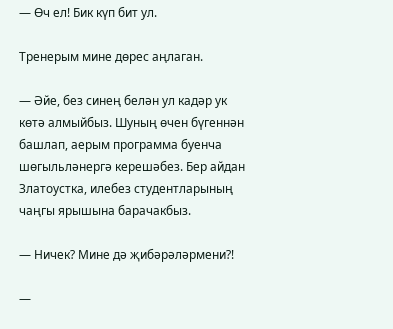— Өч ел! Бик күп бит ул.

Тренерым мине дөрес аңлаган.

— Әйе, без синең белән ул кадәр ук көтә алмыйбыз. Шуның өчен бүгеннән башлап, аерым программа буенча шөгыльләнергә керешәбез. Бер айдан Златоустка, илебез студентларының чаңгы ярышына барачакбыз.

— Ничек? Мине дә җибәрәләрмени?!

—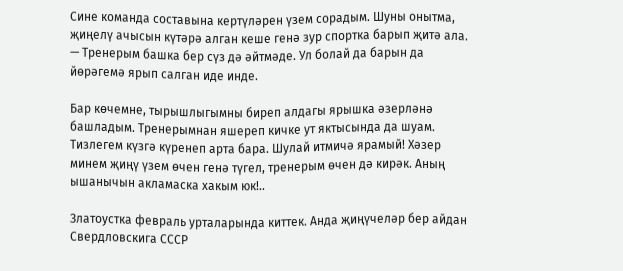Сине команда составына кертүләрен үзем сорадым. Шуны онытма, җиңелү ачысын күтәрә алган кеше генә зур спортка барып җитә ала. — Тренерым башка бер сүз дә әйтмәде. Ул болай да барын да йөрәгемә ярып салган иде инде.

Бар көчемне, тырышлыгымны биреп алдагы ярышка әзерләнә башладым. Тренерымнан яшереп кичке ут яктысында да шуам. Тизлегем күзгә күренеп арта бара. Шулай итмичә ярамый! Хәзер минем җиңү үзем өчен генә түгел, тренерым өчен дә кирәк. Аның ышанычын акламаска хакым юк!..

Златоустка февраль урталарында киттек. Анда җиңүчеләр бер айдан Свердловскига СССР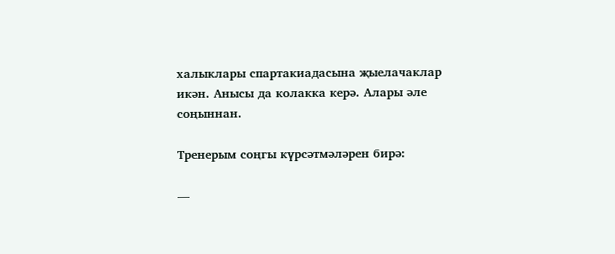халыклары спартакиадасына җыелачаклар икән. Анысы да колакка керә. Алары әле соңыннан.

Тренерым соңгы күрсәтмәләрен бирә:

—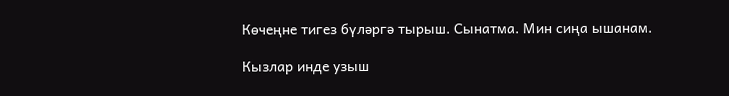Көчеңне тигез бүләргә тырыш. Сынатма. Мин сиңа ышанам.

Кызлар инде узыш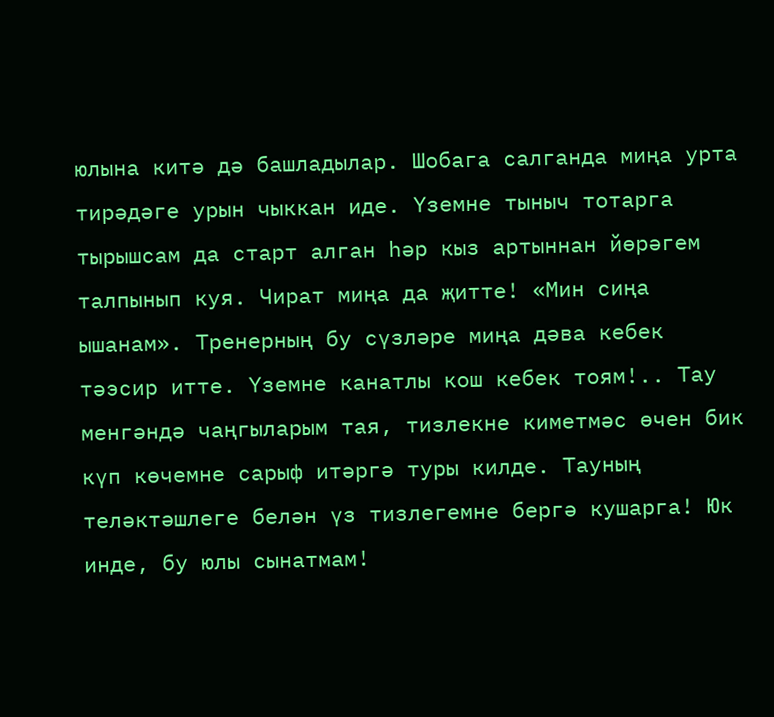юлына китә дә башладылар. Шобага салганда миңа урта тирәдәге урын чыккан иде. Үземне тыныч тотарга тырышсам да старт алган һәр кыз артыннан йөрәгем талпынып куя. Чират миңа да җитте! «Мин сиңа ышанам». Тренерның бу сүзләре миңа дәва кебек тәэсир итте. Үземне канатлы кош кебек тоям!.. Тау менгәндә чаңгыларым тая, тизлекне киметмәс өчен бик күп көчемне сарыф итәргә туры килде. Тауның теләктәшлеге белән үз тизлегемне бергә кушарга! Юк инде, бу юлы сынатмам!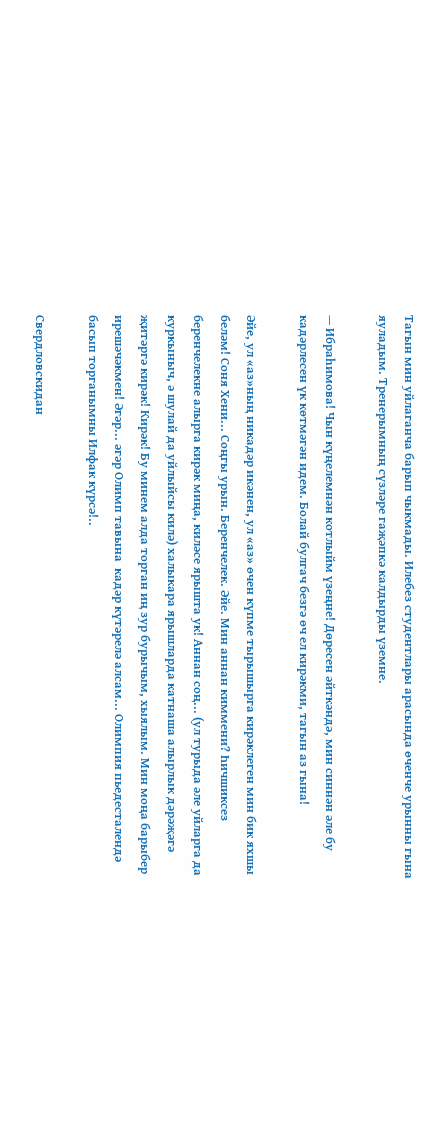Тагын мин уйлаганча барып чыкмады. Илебез студентлары арасында өченче урынны гына яуладым. Тренерымның сүзләре гаҗәпкә калдырды үземне.

— Ибраһимова! Чын күңелемнән котлыйм үзеңне! Дөресен әйткәндә, мин синнән әле бу кадәрлесен үк көтмәгән идем. Болай булгач безгә өч ел кирәкми, тагын аз гына!

Әйе, ул «аз»ның никадәр икәнен, ул «аз» өчен күпме тырышырга кирәклеген мин бик яхшы беләм! Соня Хени... Соңгы урын. Беренчелек. Әйе. Мин аннан киммени? Һичшиксез беренчелекне алырга кирәк миңа, киләсе ярышта ук! Аннан соң... (ул турыда әле уйларга да куркыныч, ә шулай да уйлыйсы килә) халыкара ярышларда катнаша алырлык дәрәҗәгә җитәргә кирәк! Кирәк! Бу минем алда торган иң зур бурычым, хыялым. Мин моңа барыбер ирешәчәкмен! Әгәр... әгәр Олимп тавына  кадәр күтәрелә алсам... Олимпия пьедесталендә басып торганымны Илфак күрсә!..

Свердловскидан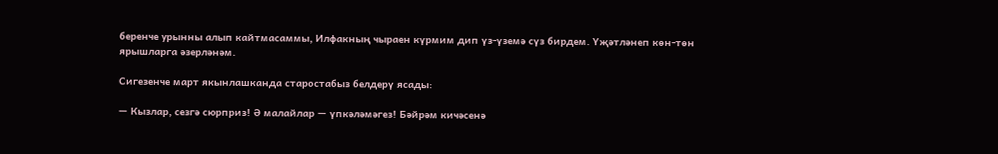беренче урынны алып кайтмасаммы, Илфакның чыраен күрмим дип үз-үземә сүз бирдем. Үҗәтләнеп көн-төн ярышларга әзерләнәм.

Сигезенче март якынлашканда старостабыз белдерү ясады:

— Кызлар, сезгә сюрприз! Ә малайлар — үпкәләмәгез! Бәйрәм кичәсенә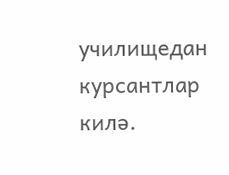училищедан курсантлар килә.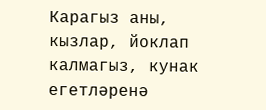Карагыз аны, кызлар, йоклап калмагыз, кунак егетләренә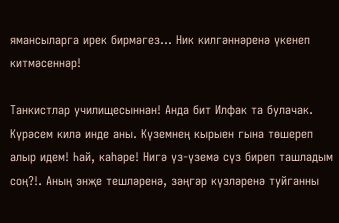ямансыларга ирек бирмәгез... Ник килгәннәренә үкенеп китмәсеннәр!

Танкистлар училищесыннан! Анда бит Илфак та булачак. Күрәсем килә инде аны. Күземнең кырыен гына төшереп алыр идем! Һай, каһәре! Нигә үз-үземә сүз биреп ташладым соң?!. Аның энҗе тешләренә, зәңгәр күзләренә туйганны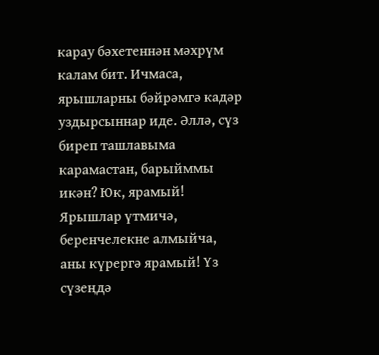карау бәхетеннән мәхрүм калам бит. Ичмаса, ярышларны бәйрәмгә кадәр уздырсыннар иде. Әллә, сүз биреп ташлавыма карамастан, барыйммы икән? Юк, ярамый! Ярышлар үтмичә, беренчелекне алмыйча, аны күрергә ярамый! Үз сүзеңдә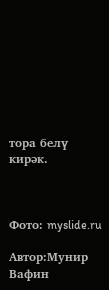тора белү кирәк.



Фото: myslide.ru

Автор:Мунир Вафин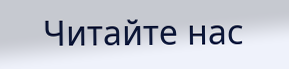Читайте нас